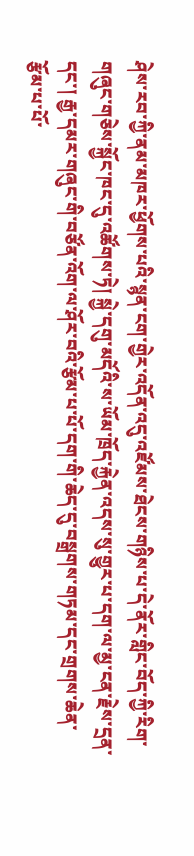ཤེས་རབ་ཀྱི་ནམ་མཁར་ཕྱོགས་པའི་སྙན་ངག་གྱེར་འདོན་འདུ་འཛོམས་ཐེངས་གཉིས་པ་དེ་ནོར་གླིང་བོད་ཀྱི་རིག་གཞུང་གཅེས་སྐྱོང་ཁང་དུ་འཚོགས་ཏེ། སྐྱེ་དགུ་མདོའི་ས་ཡོམ་ཁྲོད་རྐྱེན་འདས་སུ་གྱུར་པ་དག་ལ་མྱ་ངན་རྗེས་དྲན་དང་། རྒྱ་དམར་གཞུང་གི་བཙོན་འོག་ལ་ཤོར་བའི་རྩོམ་པ་པོ་དག་གི་ཆེད་དུ་བསྒྲགས་གཏམ་དང་གྲགས་ཆེན་རྩོམ་པ་པོ་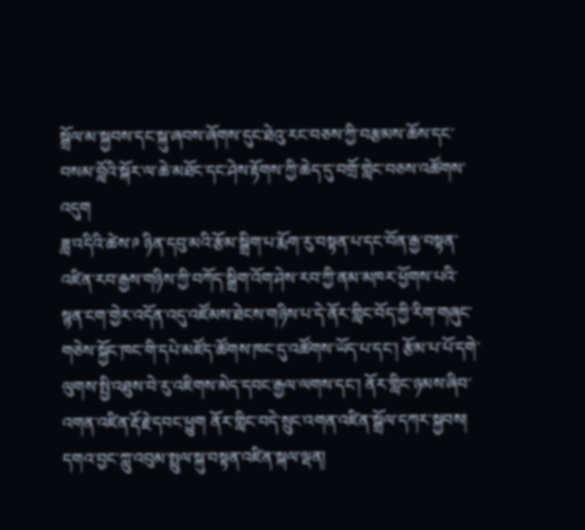སྒྲོལ་མ་སྐྱབས་དང་སྐུ་ཞབས་ཞོགས་དུང་ཐེའུ་རང་བཅས་ཀྱི་བརྩམས་ཆོས་དང་བསམ་བློའི་སྐོར་ལ་ཆེ་མཐོང་དང་ཤེས་རྟོགས་ཀྱི་ཆེད་དུ་བགྲོ་གླེང་བཅས་འཚོགས་འདུག
ཟླ་འདིའི་ཚེས་༩ ཉིན་དབུ་མའི་རྩོམ་སྒྲིག་པ་རྨོག་རུ་བསྟན་པ་དང་བོན་རྒྱ་བསྟན་འཛིན་རབ་རྒྱས་གཉིས་ཀྱི་བཀོད་སྒྲིག་འོག་ཤེས་རབ་ཀྱི་ནམ་མཁར་ཕྱོགས་པའི་སྙན་ངག་གྱེར་འདོན་འདུ་འཛོམས་ཐེངས་གཉིས་པ་དེ་ནོར་གླིང་བོད་ཀྱི་རིག་གཞུང་གཅེས་སྐྱོང་ཁང་གི་དཔེ་མཛོད་ཚོགས་ཁང་དུ་འཚོགས་ཡོད་པ་དང་། རྩོམ་པ་པོ་དགེ་ལུགས་སྤྱི་འཐུས་བེ་རུ་འཇིགས་མེད་དབང་རྒྱལ་ལགས་དང་། ནོར་གླིང་ཉམས་ཞིབ་འགན་འཛིན་རྡོ་རྗེ་དབང་ཕྱུག ནོར་གླིང་བདེ་སྲུང་འགན་འཛིན་སྒྲོལ་དཀར་སྐྱབས། དགའ་བྱང་ཀླུ་འབུམ་སྤྲུལ་སྐུ་བསྟན་འཛིན་སྐལ་ལྡན།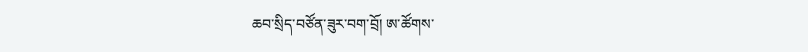ཆབ་སྲིད་བཙོན་ཟུར་བག་བྲོ། ཨ་ཚོགས་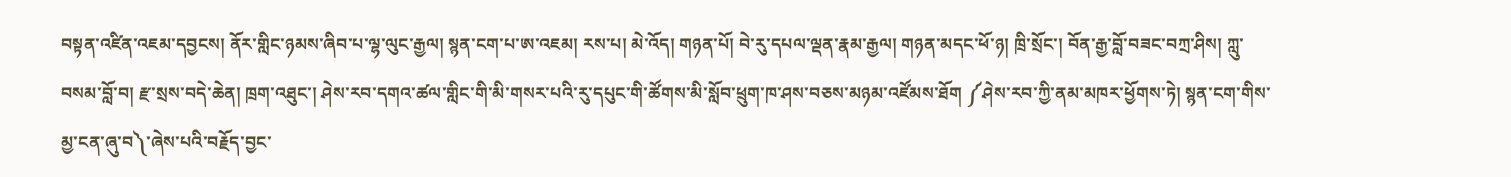བསྟན་འཛིན་འཇམ་དབྱངས། ནོར་གླིང་ཉམས་ཞིབ་པ་ལྷ་ལུང་རྒྱལ། སྙན་ངག་པ་ཨ་འཇམ། རས་པ། མེ་འོད། གཉན་པོ། བེ་རུ་དཔལ་ལྡན་རྣམ་རྒྱལ། གཉན་མདང་ཕོ་ཉ། ཁྲི་སྲོང་། བོན་རྒྱ་བློ་བཟང་བཀྲ་ཤིས། ཀླུ་བསམ་བློ་བ། རྫ་སྲས་བདེ་ཆེན། ཁྲག་འཐུང་། ཤེས་རབ་དགའ་ཚལ་གླིང་གི་མི་གསར་པའི་རུ་དཔུང་གི་ཚོགས་མི་སློབ་ཕྲུག་ཁ་ཤས་བཅས་མཉམ་འཛོམས་ཐོག ༼ཤེས་རབ་ཀྱི་ནམ་མཁར་ཕྱོགས་ཏེ། སྙན་ངག་གིས་མྱ་ངན་ཞུ་བ༽་ཞེས་པའི་བརྗོད་བྱང་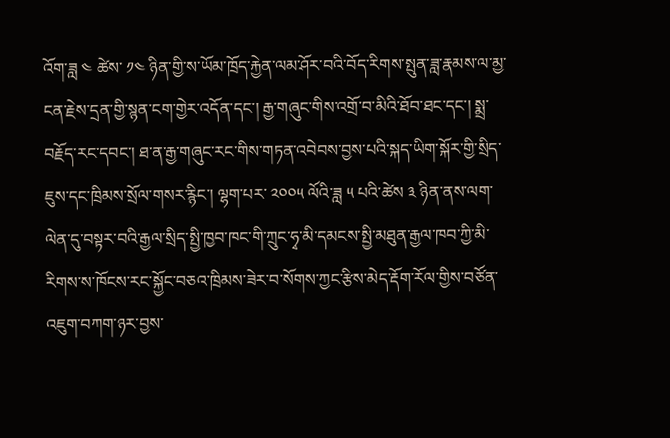འོག་ཟླ ༤ ཚེས་ ༡༤ ཉིན་གྱི་ས་ཡོམ་ཁྲོད་རྐྱེན་ལམ་ཤོར་བའི་བོད་རིགས་སྤུན་ཟླ་རྣམས་ལ་མྱ་ངན་རྗེས་དྲན་གྱི་སྙན་ངག་གྱེར་འདོན་དང་། རྒྱ་གཞུང་གིས་འགྲོ་བ་མིའི་ཐོབ་ཐང་དང་། སྨྲ་བརྗོད་རང་དབང་། ཐ་ན་རྒྱ་གཞུང་རང་གིས་གཏན་འབེབས་བྱས་པའི་སྐད་ཡིག་སྐོར་གྱི་སྲིད་ཇུས་དང་ཁྲིམས་སྲོལ་གསར་རྙིང་། ལྷག་པར་ ༢༠༠༥ ལོའི་ཟླ ༥ པའི་ཚེས ༣ ཉིན་ནས་ལག་ལེན་དུ་བསྟར་བའི་རྒྱལ་སྲིད་སྤྱི་ཁྱབ་ཁང་གི་ཀྲུང་ཧྭ་མི་དམངས་སྤྱི་མཐུན་རྒྱལ་ཁབ་ཀྱི་མི་རིགས་ས་ཁོངས་རང་སྐྱོང་བཅའ་ཁྲིམས་ཟེར་བ་སོགས་ཀྱང་རྩིས་མེད་རྡོག་རོལ་གྱིས་བཙོན་འཇུག་བཀག་ཉར་བྱས་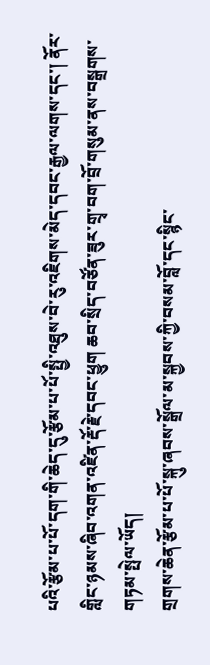པའི་རྩོམ་པ་པོ་དག་གི་ཆེད་དུ་རྩོམ་པ་པོ་སྤྱི་འཐུས་བེ་རུ་འཇིགས་མེད་དབང་རྒྱལ་ལགས་དང་། ནོར་གླིང་ཉམས་ཞིབ་འགན་འཛིན་རྡོ་རྗེ་དབང་ཕྱུག ཆབ་སྲིད་བཙོན་ཟུར་གྲྭ་བག་བྲོ་གསུམ་ནས་བསྒྲགས་གཏམ་སྤེལ་ཡོད།
གྲགས་ཆེན་རྩོམ་པ་པོ་སྐུ་ཞབས་སྒྲོལ་མ་སྐྱབས་ཀྱི་བསམ་བློ་དང་སྙིང་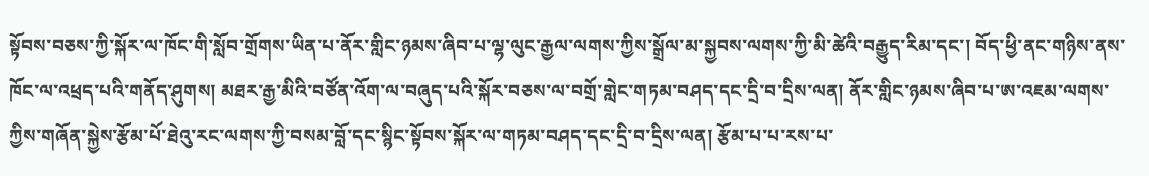སྟོབས་བཅས་ཀྱི་སྐོར་ལ་ཁོང་གི་སློབ་གྲོགས་ཡིན་པ་ནོར་གླིང་ཉམས་ཞིབ་པ་ལྷ་ལུང་རྒྱལ་ལགས་ཀྱིས་སྒྲོལ་མ་སྐྱབས་ལགས་ཀྱི་མི་ཚེའི་བརྒྱུད་རིམ་དང་། བོད་ཕྱི་ནང་གཉིས་ནས་ཁོང་ལ་འཕྲད་པའི་གནོད་ཤུགས། མཐར་རྒྱ་མིའི་བཙོན་འོག་ལ་བཞུད་པའི་སྐོར་བཅས་ལ་བགྲོ་གླེང་གཏམ་བཤད་དང་དྲི་བ་དྲིས་ལན། ནོར་གླིང་ཉམས་ཞིབ་པ་ཨ་འཇམ་ལགས་ཀྱིས་གཞོན་སྐྱེས་རྩོམ་པོ་ཐེའུ་རང་ལགས་ཀྱི་བསམ་བློ་དང་སྙིང་སྟོབས་སྐོར་ལ་གཏམ་བཤད་དང་དྲི་བ་དྲིས་ལན། རྩོམ་པ་པ་རས་པ་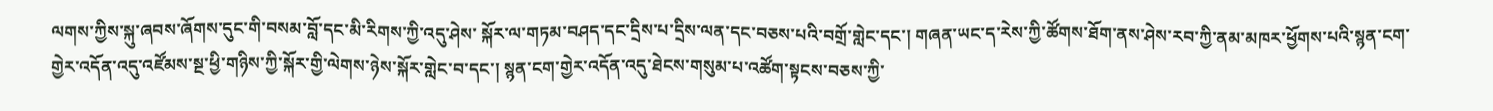ལགས་ཀྱིས་སྐུ་ཞབས་ཞོགས་དུང་གི་བསམ་བློ་དང་མི་རིགས་ཀྱི་འདུ་ཤེས་ སྐོར་ལ་གཏམ་བཤད་དང་དྲིས་པ་དྲིས་ལན་དང་བཅས་པའི་བགྲོ་གླེང་དང་། གཞན་ཡང་ད་རེས་ཀྱི་ཚོགས་ཐོག་ནས་ཤེས་རབ་ཀྱི་ནམ་མཁར་ཕྱོགས་པའི་སྙན་ངག་གྱེར་འདོན་འདུ་འཛོམས་སྔ་ཕྱི་གཉིས་ཀྱི་སྐོར་གྱི་ལེགས་ཉེས་སྐོར་གླེང་བ་དང་། སྙན་ངག་གྱེར་འདོན་འདུ་ཐེངས་གསུམ་པ་འཚོག་སྟངས་བཅས་ཀྱི་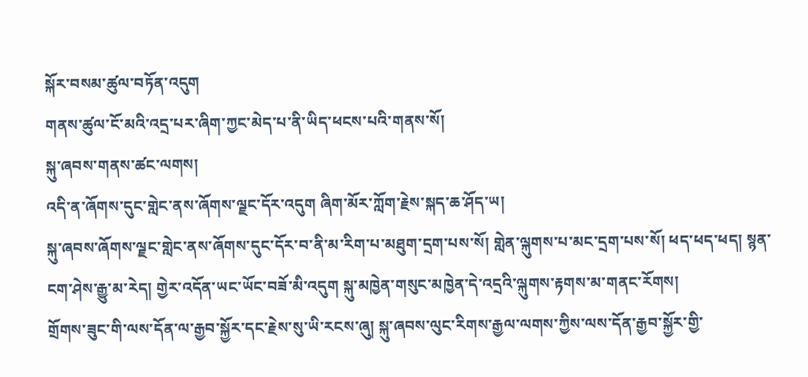སྐོར་བསམ་ཚུལ་བཏོན་འདུག
གནས་ཚུལ་ངོ་མའི་འདྲ་པར་ཞིག་ཀྱང་མེད་པ་ནི་ཡིད་ཕངས་པའི་གནས་སོ།
སྐུ་ཞབས་གནས་ཚང་ལགས།
འདི་ན་ཞོགས་དུང་གླེང་ནས་ཞོགས་ལྗང་དོར་འདུག ཞིག་མོར་ཀློག་རྗེས་སྐད་ཆ་ཤོད་ཡ།
སྐུ་ཞབས་ཞོགས་ལྗང་གླེང་ནས་ཞོགས་དུང་དོར་བ་ནི་མ་རིག་པ་མཐུག་དྲག་པས་སོ། གླེན་ལྐུགས་པ་མང་དྲག་པས་སོ། ཕད་ཕད་ཕད། སྙན་ངག་ཤེས་རྒྱུ་མ་རེད། གྱེར་འདོན་ཡང་ཡོང་བཟོ་མི་འདུག སྐུ་མཁྱེན་གསུང་མཁྱེན་དེ་འདྲའི་ལྐུགས་རྟགས་མ་གནང་རོགས།
གྲོགས་ཟུང་གི་ལས་དོན་ལ་རྒྱབ་སྐྱོར་དང་རྗེས་སུ་ཡི་རངས་ཞུ། སྐུ་ཞབས་ལུང་རིགས་རྒྱལ་ལགས་ཀྱིས་ལས་དོན་རྒྱབ་སྐྱོར་གྱི་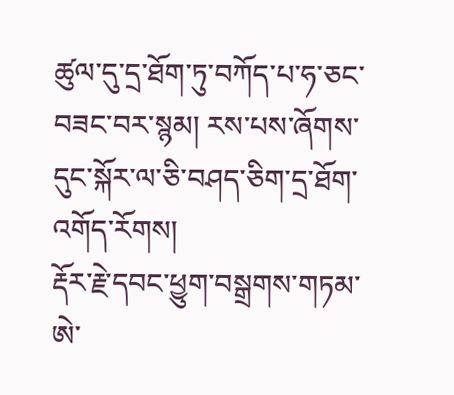ཚུལ་དུ་དྲ་ཐོག་ཏུ་བཀོད་པ་ཧ་ཅང་བཟང་བར་སྙམ། རས་པས་ཞོགས་དུང་སྐོར་ལ་ཅི་བཤད་ཅིག་དྲ་ཐོག་འགོད་རོགས།
རྡོར་རྗེ་དབང་ཕྱུག་བསྒྲགས་གཏམ་ཨེ་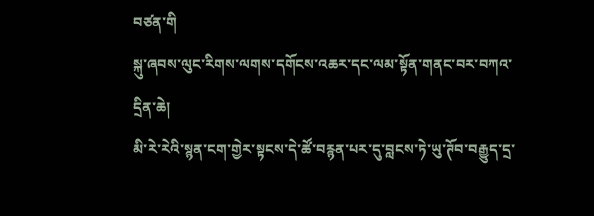བཙན་གི
སྐུ་ཞབས་ལུང་རིགས་ལགས་དགོངས་འཆར་དང་ལམ་སྟོན་གནང་བར་བཀའ་དྲིན་ཆེ།
མི་རེ་རེའི་སྙན་ངག་གྱེར་སྟངས་དེ་ཚོ་བརྙན་པར་དུ་བླངས་ཏེ་ཡུ་ཊོབ་བརྒྱུད་དྲ་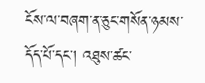ངོས་ལ་བཞག་ན་ཅུང་གསོན་ཉམས་དོད་པོ་དང་། འཐུས་ཚང་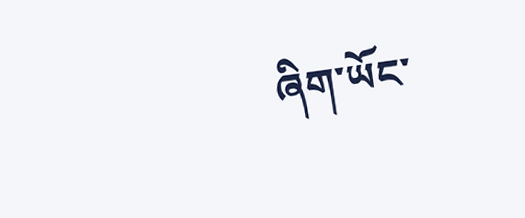ཞིག་ཡོང་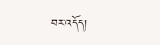བར་འདོད།